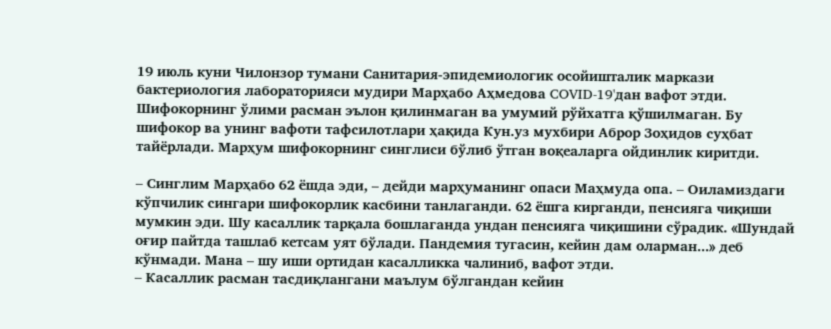19 июль куни Чилонзор тумани Санитария-эпидемиологик осойишталик маркази бактериология лабораторияси мудири Марҳабо Аҳмедова COVID-19'дан вафот этди. Шифокорнинг ўлими расман эълон қилинмаган ва умумий рўйхатга қўшилмаган. Бу шифокор ва унинг вафоти тафсилотлари ҳақида Кун.уз мухбири Аброр Зоҳидов суҳбат тайёрлади. Марҳум шифокорнинг синглиси бўлиб ўтган воқеаларга ойдинлик киритди.

– Синглим Марҳабо 62 ёшда эди, – дейди марҳуманинг опаси Маҳмуда опа. – Оиламиздаги кўпчилик сингари шифокорлик касбини танлаганди. 62 ёшга кирганди, пенсияга чиқиши мумкин эди. Шу касаллик тарқала бошлаганда ундан пенсияга чиқишини сўрадик. «Шундай оғир пайтда ташлаб кетсам уят бўлади. Пандемия тугасин, кейин дам оларман...» деб кўнмади. Мана – шу иши ортидан касалликка чалиниб, вафот этди.
– Касаллик расман тасдиқлангани маълум бўлгандан кейин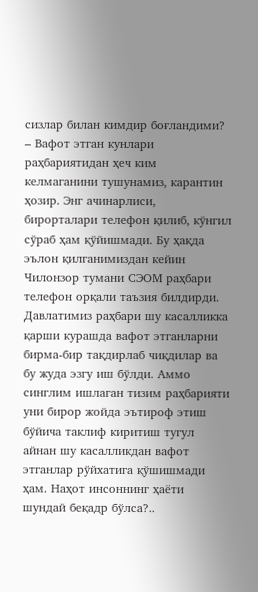сизлар билан кимдир боғландими?
– Вафот этган кунлари раҳбариятидан ҳеч ким келмаганини тушунамиз, карантин ҳозир. Энг ачинарлиси, бирорталари телефон қилиб, кўнгил сўраб ҳам қўйишмади. Бу ҳақда эълон қилганимиздан кейин Чилонзор тумани СЭОМ раҳбари телефон орқали таъзия билдирди.
Давлатимиз раҳбари шу касалликка қарши курашда вафот этганларни бирма-бир тақдирлаб чиқдилар ва бу жуда эзгу иш бўлди. Аммо синглим ишлаган тизим раҳбарияти уни бирор жойда эътироф этиш бўйича таклиф киритиш тугул айнан шу касалликдан вафот этганлар рўйхатига қўшишмади ҳам. Наҳот инсоннинг ҳаёти шундай беқадр бўлса?..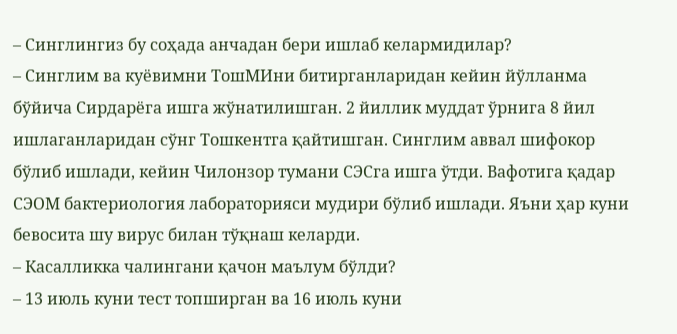– Синглингиз бу соҳада анчадан бери ишлаб келармидилар?
– Синглим ва куёвимни ТошМИни битирганларидан кейин йўлланма бўйича Сирдарёга ишга жўнатилишган. 2 йиллик муддат ўрнига 8 йил ишлаганларидан сўнг Тошкентга қайтишган. Синглим аввал шифокор бўлиб ишлади, кейин Чилонзор тумани СЭСга ишга ўтди. Вафотига қадар СЭОМ бактериология лабораторияси мудири бўлиб ишлади. Яъни ҳар куни бевосита шу вирус билан тўқнаш келарди.
– Касалликка чалингани қачон маълум бўлди?
– 13 июль куни тест топширган ва 16 июль куни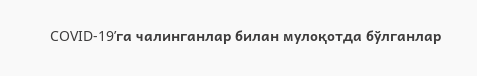COVID-19’га чалинганлар билан мулоқотда бўлганлар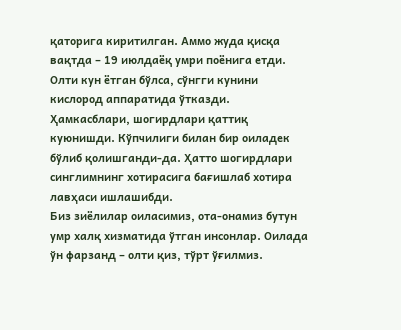қаторига киритилган. Аммо жуда қисқа вақтда – 19 июлдаёқ умри поёнига етди. Олти кун ётган бўлса, сўнгги кунини кислород аппаратида ўтказди.
Ҳамкасблари, шогирдлари қаттиқ куюнишди. Кўпчилиги билан бир оиладек бўлиб қолишганди-да. Ҳатто шогирдлари синглимнинг хотирасига бағишлаб хотира лавҳаси ишлашибди.
Биз зиёлилар оиласимиз, ота-онамиз бутун умр халқ хизматида ўтган инсонлар. Оилада ўн фарзанд – олти қиз, тўрт ўғилмиз.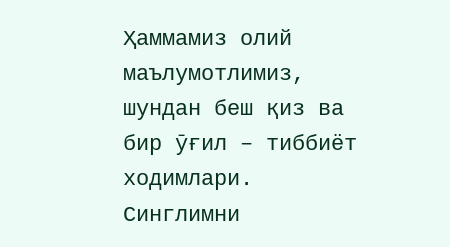Ҳаммамиз олий маълумотлимиз, шундан беш қиз ва бир ӯғил – тиббиёт ходимлари. Синглимни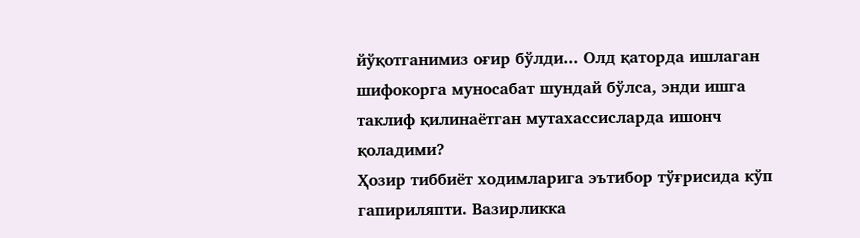йўқотганимиз оғир бўлди... Олд қаторда ишлаган шифокорга муносабат шундай бўлса, энди ишга таклиф қилинаётган мутахассисларда ишонч қоладими?
Ҳозир тиббиёт ходимларига эътибор тўғрисида кўп гапириляпти. Вазирликка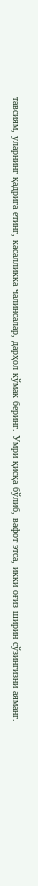тавсиям, уларнинг қадрига етинг, касалликка чалинсалар, дарҳол кўмак беринг. Умри қисқа бўлиб, вафот этса, икки оғиз ширин сўзингизни аяманг.